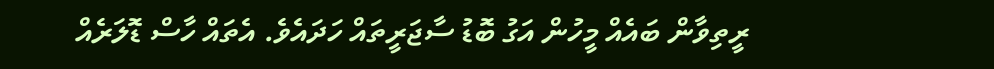ރީތިވާން ބައެއް މީހުން އަގު ބޮޑު ސާޖަރީތައް ހަދައެވެ. އެތައް ހާސް ޑޮލަރެއް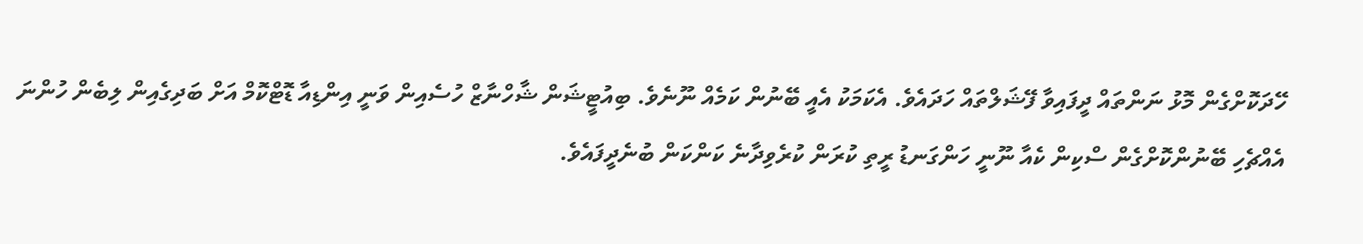ހޭދަކޮށްގެން މޮޅު ނަންތައް ދީފައިވާ ފޭޝަލްތައް ހަދައެވެ. އެކަމަކު އެއީ ބޭނުން ކަމެއް ނޫނެވެ. ބިއުޓީޝަން ޝާހްނާޒް ހުސެއިން ވަނީ އިންޑިއާ ޑޮޓްކޮމް އަށް ބަދިގެއިން ލިބެން ހުންނަ އެއްޗެހި ބޭނުންކޮށްގެން ސްކިން ކެއާ ނޫނީ ހަންގަނޑު ރީތި ކުރަން ކުރެވިދާނެ ކަންކަން ބުނެދީފައެވެ.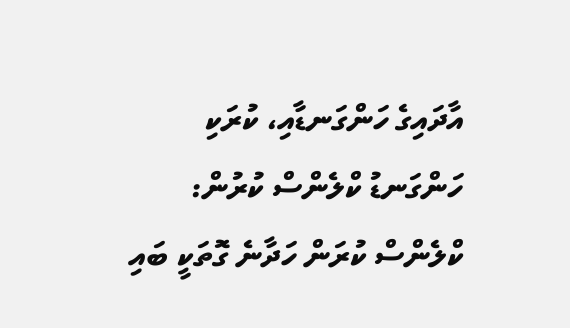އާދައިގެ ހަންގަނޑާއި، ކުރަކި ހަންގަނޑު ކްލެންސް ކުރުން:
ކްލެންސް ކުރަން ހަދާނެ ގޮތަކީ ބައި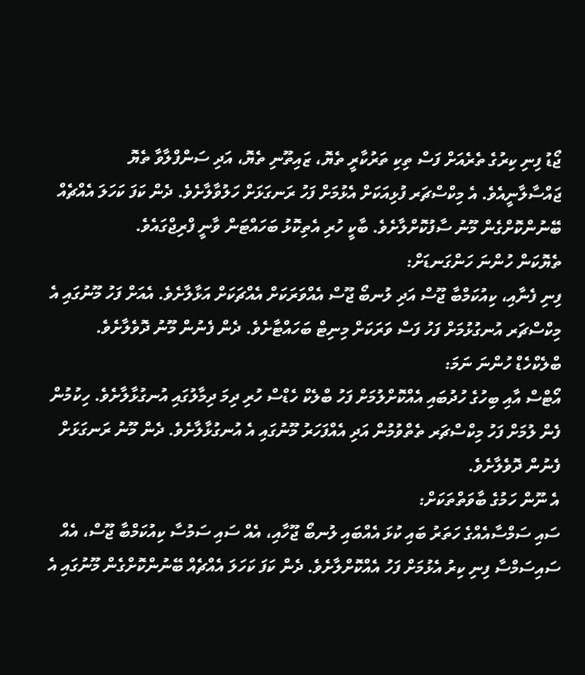ޖޯޑު ފިނި ކިރުގެ ތެރެއަށް ފަސް ތިކި ތަރުކާރީ ތެޔޮ، ޒައިތޫނި ތެޔޮ، އަދި ސަންފްލާވާ ތެޔޮ ޖައްސާލާނީއެވެ. އެ މިކްސްޗަރ ފުޅިއަކަށް އެޅުމަށް ފަހު ރަނގަޅަށް ހަލުވާލާށެވެ. ދެން ކަފަ ކަހަލަ އެއްޗެއް ބޭނުންކޮށްގެން މޫނު ސާފުކޮށްލާށެވެ. ބާކީ ހުރި އެތިކޮޅު ބަހައްޓަން ވާނީ ފްރިޖްގައެވެ.
ތެޔޮކަން ހުންނަ ހަންގަނޑަށް:
ފިނި ފެނާއި، ކިއުކަމްބާ ޖޫސް އަދި ލުނބޯ ޖޫސް އެއްވަރަކަށް އެއްޗަކަށް އަޅާލާށެވެ. އެއަށް ފަހު މޫނުގައި އެ މިކްސްޗަރ އުނގުޅުމަށް ފަހު ފަސް ވަރަކަށް މިނިޓް ބަހައްޓާށެވެ. ދެން ފެނުން މޫނު ދޮވެލާށެވެ.
ބްލެކްހެޑް ހުންނަ ނަމަ:
އޯޓްސް އާއި ބިހުގެ ހުދުބައި އެއްކޮށްލުމަށް ފަހު ބްލެކް ހެޑްސް ހުރި ދިމަ ދިމާލުގައި އުނގުޅާލާށެވެ. ހިކުމުން ފެން ލުމަށް ފަހު މިކްސްޗަރ ތެތްވުމުން އަދި އެއްފަހަރު މޫނުގައި އެ އުނގުޅާލާށެވެ. ދެން މޫނު ރަނގަޅަށް ފެނުން ދޮވެލާށެވެ.
އެ ނޫން ހަމުގެ ބާވަތްތަކަށް:
ސައި ސަމްސާއެއްގެ ހަތަރު ބައި ކުޅަ އެއްބައި ލުނބޯ ޖޫހާއި، އެއް ސައި ސަމުސާ ކިއުކަމްބާ ޖޫސް، އެއް ސައިސަމްސާ ފިނި ކިރު އެޅުމަށް ފަހު އެއްކޮށްލާށެވެ. ދެން ކަފަ ކަހަލަ އެއްޗެއް ބޭނުންކޮށްގެން މޫނުގައި އެ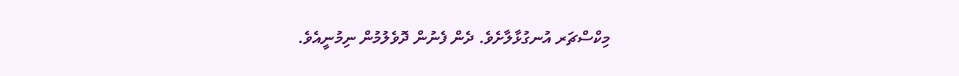މިކްސްޗަރ އުނގުޅާލާށެވެ. ދެން ފެނުން ދޮވެލުމުން ނިމުނީއެވެ.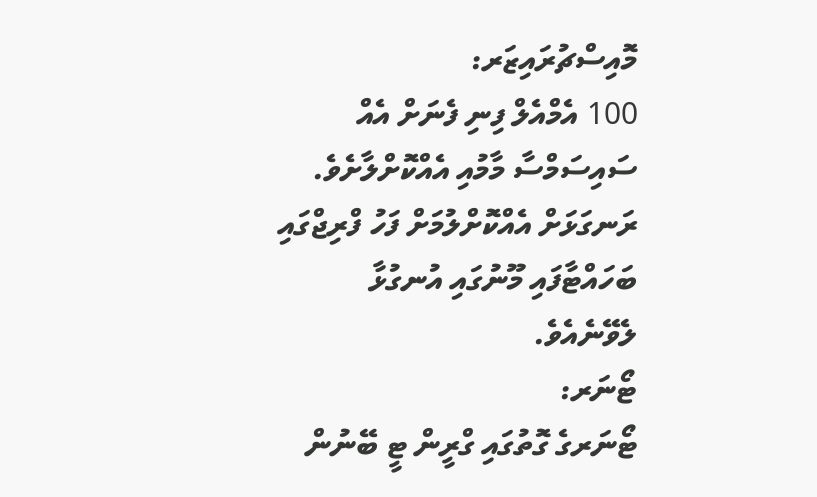މޮއިސްޗުރައިޒަރ:
100 އެމްއެލް ފިނި ފެނަށް އެއް ސައިސަމްސާ މާމުއި އެއްކޮށްލާށެވެ. ރަނގަޅަށް އެއްކޮށްލުމަށް ފަހު ފްރިޖްގައި ބަހައްޓާފައި މޫނުގައި އުނގުޅާ ލެވޭނެއެވެ.
ޓޯނަރ:
ޓޯނަރގެ ގޮތުގައި ގްރީން ޓީ ބޭނުން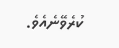ކުރެވޭނެއެވެ.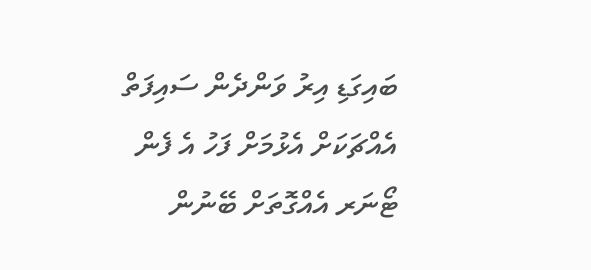ބައިގަޑި އިރު ވަންދެން ސައިފަތް އެއްޗަކަށް އެޅުމަށް ފަހު އެ ފެން ޓޯނަރ އެއްގޮތަށް ބޭނުން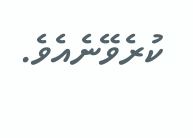ކުރެވޭނެއެވެ.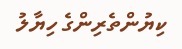ކިޔުންތެރިންގެ ހިޔާލު